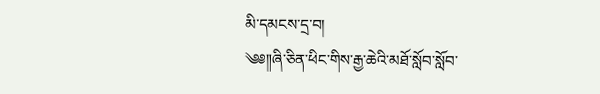མི་དམངས་དྲ་བ།
༄༅༎ཞི་ཅིན་ཕིང་གིས་རྒྱ་ཆེའི་མཐོ་སློབ་སློབ་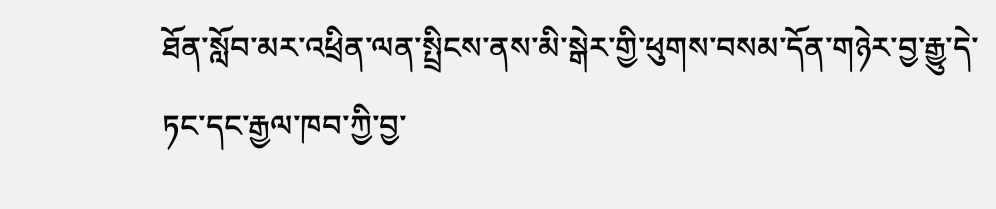ཐོན་སློབ་མར་འཕྲིན་ལན་སྤྲིངས་ནས་མི་སྒེར་གྱི་ཕུགས་བསམ་དོན་གཉེར་བྱ་རྒྱུ་དེ་
ཏང་དང་རྒྱལ་ཁབ་ཀྱི་བྱ་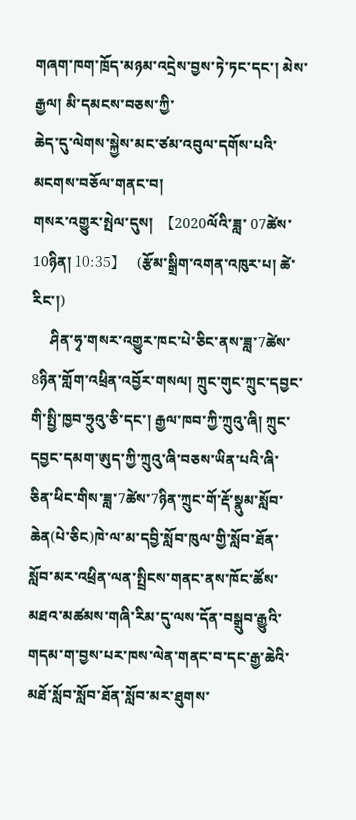གཞག་ཁག་ཁྲོད་མཉམ་འདྲེས་བྱས་ཏེ་ཏང་དང་། མེས་རྒྱལ། མི་དམངས་བཅས་ཀྱི་
ཆེད་དུ་ལེགས་སྐྱེས་མང་ཙམ་འབུལ་དགོས་པའི་མངགས་བཅོལ་གནང་བ།
གསར་འགྱུར་སྤེལ་དུས།  【2020ལོའི་ཟླ་ 07ཚེས་10ཉིན། 10:35】   (རྩོམ་སྒྲིག་འགན་འཁུར་པ། ཚེ་རིང་།)
     ཤིན་ཧྭ་གསར་འགྱུར་ཁང་པེ་ཅིང་ནས་ཟླ་7ཚེས་8ཉིན་གློག་འཕྲིན་འབྱོར་གསལ། ཀྲུང་གུང་ཀྲུང་དབྱང་གི་སྤྱི་ཁྱབ་ཧྲུའུ་ཅི་དང་། རྒྱལ་ཁབ་ཀྱི་ཀྲུའུ་ཞི། ཀྲུང་དབྱང་དམག་ཨུད་ཀྱི་ཀྲུའུ་ཞི་བཅས་ཡིན་པའི་ཞི་ཅིན་ཕིང་གིས་ཟླ་7ཚེས་7ཉིན་ཀྲུང་གོ་རྡོ་སྣུམ་སློབ་ཆེན(པེ་ཅིང)ཁེ་ལ་མ་དབྱི་སློབ་ཁུལ་གྱི་སློབ་ཐོན་སློབ་མར་འཕྲིན་ལན་སྤྲིངས་གནང་ནས་ཁོང་ཚོས་མཐའ་མཚམས་གཞི་རིམ་དུ་ལས་དོན་བསྒྲུབ་རྒྱུའི་གདམ་ག་བྱས་པར་ཁས་ལེན་གནང་བ་དང་རྒྱ་ཆེའི་མཐོ་སློབ་སློབ་ཐོན་སློབ་མར་ཐུགས་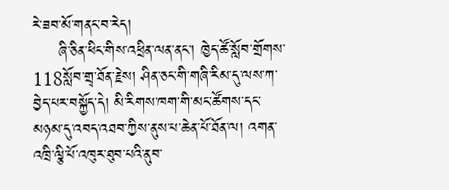རེ་ཟབ་མོ་གནང་བ་རེད།
     ཞི་ཅིན་ཕིང་གིས་འཕྲིན་ལན་ནང་། ཁྱེད་ཚོ་སློབ་གྲོགས་118སློབ་གྲྭ་ཐོན་རྗེས། ཤིན་ཅང་གི་གཞི་རིམ་དུ་ལས་ཀ་བྱེད་པར་བསྐྱོད་དེ། མི་རིགས་ཁག་གི་མང་ཚོགས་དང་མཉམ་དུ་འབད་འཐབ་ཀྱིས་ནུས་པ་ཆེན་པོ་ཐོན་ལ། འགན་འཁྲི་ལྕི་པོ་འཁུར་ཐུབ་པའི་ནུབ་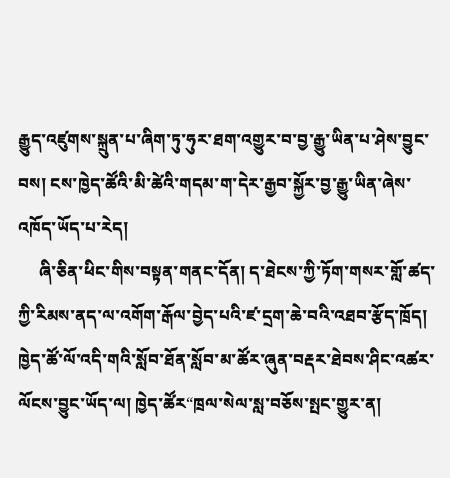རྒྱུད་འཛུགས་སྐྲུན་པ་ཞིག་ཏུ་ཧུར་ཐག་འགྱུར་བ་བྱ་རྒྱུ་ཡིན་པ་ཤེས་བྱུང་བས། ངས་ཁྱེད་ཚོའི་མི་ཚེའི་གདམ་ག་དེར་རྒྱབ་སྐྱོར་བྱ་རྒྱུ་ཡིན་ཞེས་འཁོད་ཡོད་པ་རེད།
     ཞི་ཅིན་ཕིང་གིས་བསྟན་གནང་དོན། ད་ཐེངས་ཀྱི་ཏོག་གསར་གློ་ཚད་ཀྱི་རིམས་ནད་ལ་འགོག་རྒོལ་བྱེད་པའི་ཛ་དྲག་ཆེ་བའི་འཐབ་རྩོད་ཁྲོད། ཁྱེད་ཚོ་ལོ་འདི་གའི་སློབ་ཐོན་སློབ་མ་ཚོར་ཞུན་བརྡར་ཐེབས་ཤིང་འཚར་ལོངས་བྱུང་ཡོད་ལ། ཁྱེད་ཚོར“ཁྲལ་སེལ་སླ་བཅོས་སྤང་གྱུར་ན།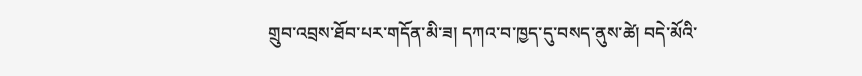གྲུབ་འབྲས་ཐོབ་པར་གདོན་མི་ཟ། དཀའ་བ་ཁྱད་དུ་བསད་ནུས་ཚེ། བདེ་མོའི་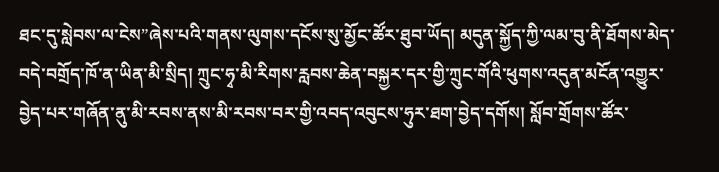ཐང་དུ་སླེབས་ལ་ངེས”ཞེས་པའི་གནས་ལུགས་དངོས་སུ་མྱོང་ཚོར་ཐུབ་ཡོད། མདུན་སྐྱོད་ཀྱི་ལམ་བུ་ནི་ཐོགས་མེད་བདེ་བགྲོད་ཁོ་ན་ཡིན་མི་སྲིད། ཀྲུང་ཧྭ་མི་རིགས་རླབས་ཆེན་བསྐྱར་དར་གྱི་ཀྲུང་གོའི་ཕུགས་འདུན་མངོན་འགྱུར་བྱེད་པར་གཞོན་ནུ་མི་རབས་ནས་མི་རབས་བར་གྱི་འབད་འབུངས་ཧུར་ཐག་བྱེད་དགོས། སློབ་གྲོགས་ཚོར་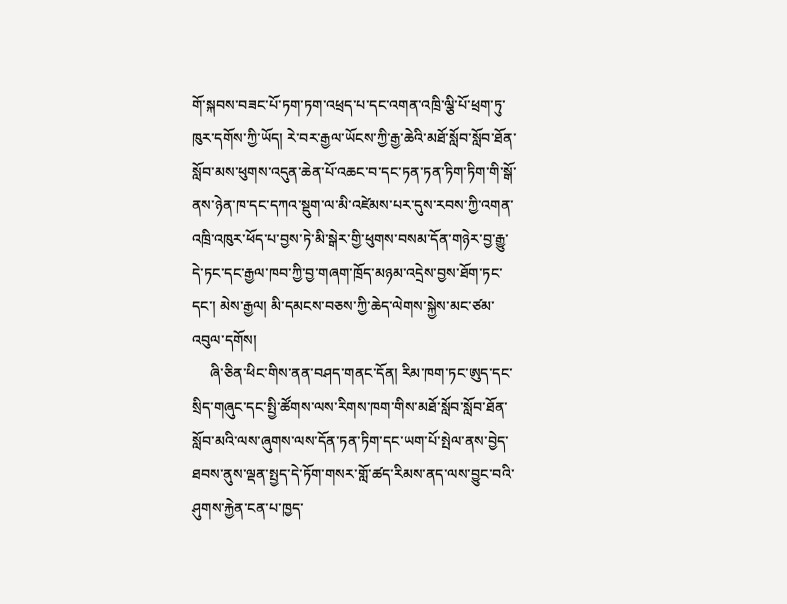གོ་སྐབས་བཟང་པོ་ཏག་ཏག་འཕྲད་པ་དང་འགན་འཁྲི་ལྕི་པོ་ཕྲག་ཏུ་ཁུར་དགོས་ཀྱི་ཡོད། རེ་བར་རྒྱལ་ཡོངས་ཀྱི་རྒྱ་ཆེའི་མཐོ་སློབ་སློབ་ཐོན་སློབ་མས་ཕུགས་འདུན་ཆེན་པོ་འཆང་བ་དང་ཏན་ཏན་ཏིག་ཏིག་གི་སྒོ་ནས་ཉེན་ཁ་དང་དཀའ་སྡུག་ལ་མི་འཛེམས་པར་དུས་རབས་ཀྱི་འགན་འཁྲི་འཁུར་ཕོད་པ་བྱས་ཏེ་མི་སྒེར་གྱི་ཕུགས་བསམ་དོན་གཉེར་བྱ་རྒྱུ་དེ་ཏང་དང་རྒྱལ་ཁབ་ཀྱི་བྱ་གཞག་ཁྲོད་མཉམ་འདྲེས་བྱས་ཐོག་ཏང་དང་། མེས་རྒྱལ། མི་དམངས་བཅས་ཀྱི་ཆེད་ལེགས་སྐྱེས་མང་ཙམ་འབུལ་དགོས།
     ཞི་ཅིན་ཕིང་གིས་ནན་བཤད་གནང་དོན། རིམ་ཁག་ཏང་ཨུད་དང་སྲིད་གཞུང་དང་སྤྱི་ཚོགས་ལས་རིགས་ཁག་གིས་མཐོ་སློབ་སློབ་ཐོན་སློབ་མའི་ལས་ཞུགས་ལས་དོན་ཏན་ཏིག་དང་ཡག་པོ་སྤེལ་ནས་བྱེད་ཐབས་ནུས་ལྡན་སྤྱད་དེ་ཏོག་གསར་གློ་ཚད་རིམས་ནད་ལས་བྱུང་བའི་ཤུགས་རྐྱེན་ངན་པ་ཁྱད་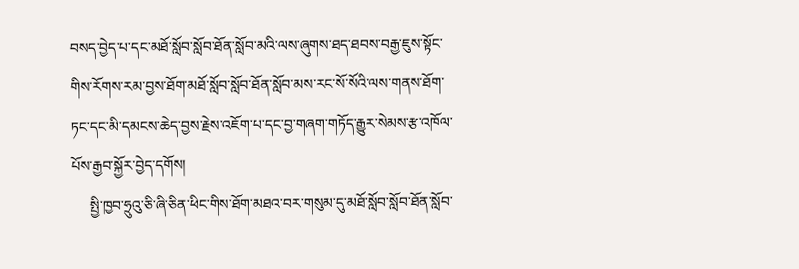བསད་བྱེད་པ་དང་མཐོ་སློབ་སློབ་ཐོན་སློབ་མའི་ལས་ཞུགས་ཐད་ཐབས་བརྒྱ་ཇུས་སྟོང་གིས་རོགས་རམ་བྱས་ཐོག་མཐོ་སློབ་སློབ་ཐོན་སློབ་མས་རང་སོ་སོའི་ལས་གནས་ཐོག་ཏང་དང་མི་དམངས་ཆེད་བྱས་རྗེས་འཇོག་པ་དང་བྱ་གཞག་གཏོད་རྒྱུར་སེམས་རྩ་འཁོལ་པོས་རྒྱབ་སྐྱོར་བྱེད་དགོས།
     སྤྱི་ཁྱབ་ཧྲུའུ་ཅི་ཞི་ཅིན་ཕིང་གིས་ཐོག་མཐའ་བར་གསུམ་དུ་མཐོ་སློབ་སློབ་ཐོན་སློབ་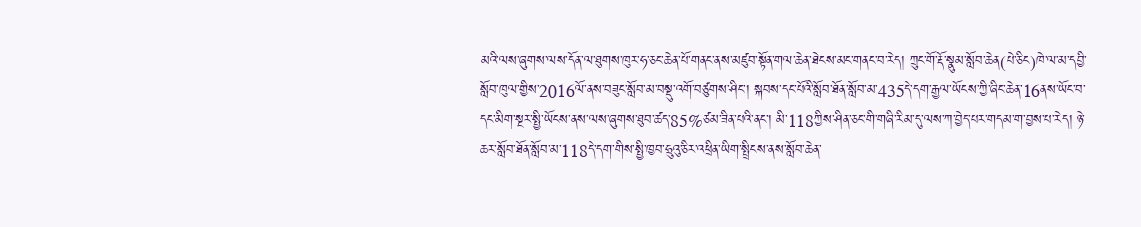མའི་ལས་ཞུགས་ལས་དོན་ལ་ཐུགས་ཁུར་ཧ་ཅང་ཆེན་པོ་གནང་ནས་མཛུབ་སྟོན་གལ་ཆེན་ཐེངས་མང་གནང་བ་རེད། ཀྲུང་གོ་རྡོ་སྣུམ་སློབ་ཆེན(པེ་ཅིང)ཁེ་ལ་མ་དབྱི་སློབ་ཁུལ་གྱིས་2016ལོ་ནས་བཟུང་སློབ་མ་བསྡུ་འགོ་བཙུགས་ཤིང་། སྐབས་དང་པོའི་སློབ་ཐོན་སློབ་མ་435དེ་དག་རྒྱལ་ཡོངས་ཀྱི་ཞིང་ཆེན་16ནས་ཡོང་བ་དང་མིག་སྔར་སྤྱི་ཡོངས་ནས་ལས་ཞུགས་ཐུབ་ཚད་85%ཙམ་ཟིན་པའི་ནང་། མི་118ཀྱིས་ཤིན་ཅང་གི་གཞི་རིམ་དུ་ལས་ཀ་བྱེད་པར་གདམ་ག་བྱས་པ་རེད། ཉེ་ཆར་སློབ་ཐོན་སློབ་མ་118དེ་དག་གིས་སྤྱི་ཁྱབ་ཧྲུའུ་ཅིར་འཕྲིན་ཡིག་སྤྲིངས་ནས་སློབ་ཆེན་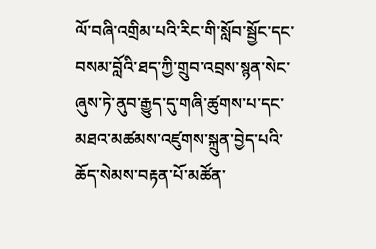ལོ་བཞི་འགྲིམ་པའི་རིང་གི་སློབ་སྦྱོང་དང་བསམ་བློའི་ཐད་ཀྱི་གྲུབ་འབྲས་སྙན་སེང་ཞུས་ཏེ་ནུབ་རྒྱུད་དུ་གཞི་ཚུགས་པ་དང་མཐའ་མཚམས་འཛུགས་སྐྲུན་བྱེད་པའི་ཆོད་སེམས་བརྟན་པོ་མཚོན་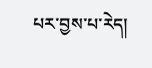པར་བྱས་པ་རེད།